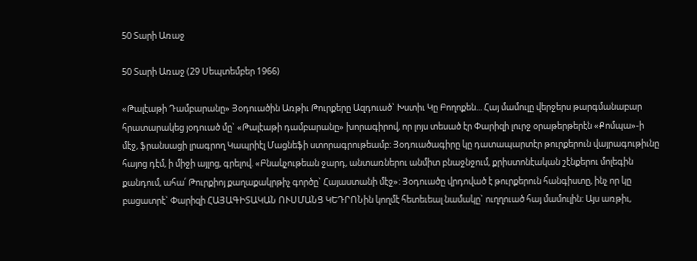50 Տարի Առաջ

50 Տարի Առաջ (29 Սեպտեմբեր 1966)

«Թալէաթի Դամբարանը» Յօդուածին Առթիւ Թուրքերը Ազդուած` Խստիւ Կը Բողոքեն... Հայ մամուլը վերջերս թարգմանաբար հրատարակեց յօդուած մը` «Թալէաթի դամբարանը» խորագիրով, որ լոյս տեսած էր Փարիզի լուրջ օրաթերթերէն «Քոմպա»-ի մէջ, ֆրանսացի լրագրող Կապրիէլ Մացնեֆի ստորագրութեամբ: Յօդուածագիրը կը դատապարտէր թուրքերուն վայրագութիւնը հայոց դէմ, ի միջի այլոց, գրելով. «Բնակչութեան ջարդ, անտառներու անմիտ բնաջնջում, քրիստոնէական շէնքերու մոլեգին քանդում, ահա՛ Թուրքիոյ քաղաքակրթիչ գործը` Հայաստանի մէջ»: Յօդուածը վրդոված է թուրքերուն հանգիստը, ինչ որ կը բացատրէ` Փարիզի ՀԱՅԱԳԻՏԱԿԱՆ ՈՒՍՄԱՆՑ ԿԵԴՐՈՆին կողմէ հետեւեալ նամակը` ուղղուած հայ մամուլին: Այս առթիւ,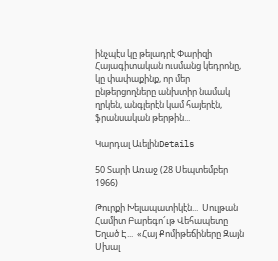ինչպէս կը թելադրէ Փարիզի Հայագիտական ուսմանց կեդրոնը, կը փափաքինք, որ մեր ընթերցողները անխտիր նամակ ղրկեն, անգլերէն կամ հայերէն, ֆրանսական թերթին...

Կարդալ ԱւելինDetails

50 Տարի Առաջ (28 Սեպտեմբեր 1966)

Թուրքի Խելապատիկէն...  Սուլթան Համիտ Բարեգո՜ւթ Վեհապետը Եղած Է...  «Հայ Քոմիթեճիները Զայն Սխալ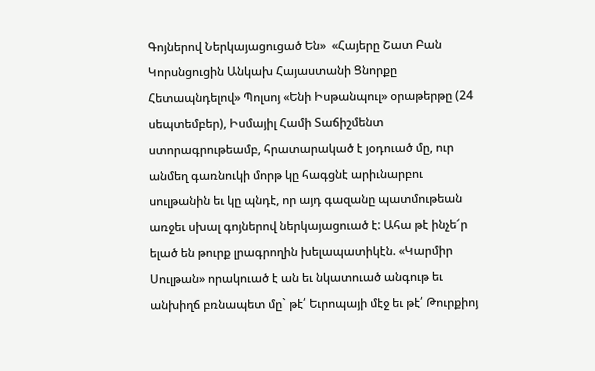Գոյներով Ներկայացուցած Են»  «Հայերը Շատ Բան Կորսնցուցին Անկախ Հայաստանի Ցնորքը Հետապնդելով» Պոլսոյ «Ենի Իսթանպուլ» օրաթերթը (24 սեպտեմբեր), Իսմայիլ Համի Տաճիշմենտ ստորագրութեամբ, հրատարակած է յօդուած մը, ուր անմեղ գառնուկի մորթ կը հագցնէ արիւնարբու սուլթանին եւ կը պնդէ, որ այդ գազանը պատմութեան առջեւ սխալ գոյներով ներկայացուած է: Ահա թէ ինչե՜ր ելած են թուրք լրագրողին խելապատիկէն. «Կարմիր Սուլթան» որակուած է ան եւ նկատուած անգութ եւ անխիղճ բռնապետ մը` թէ՛ Եւրոպայի մէջ եւ թէ՛ Թուրքիոյ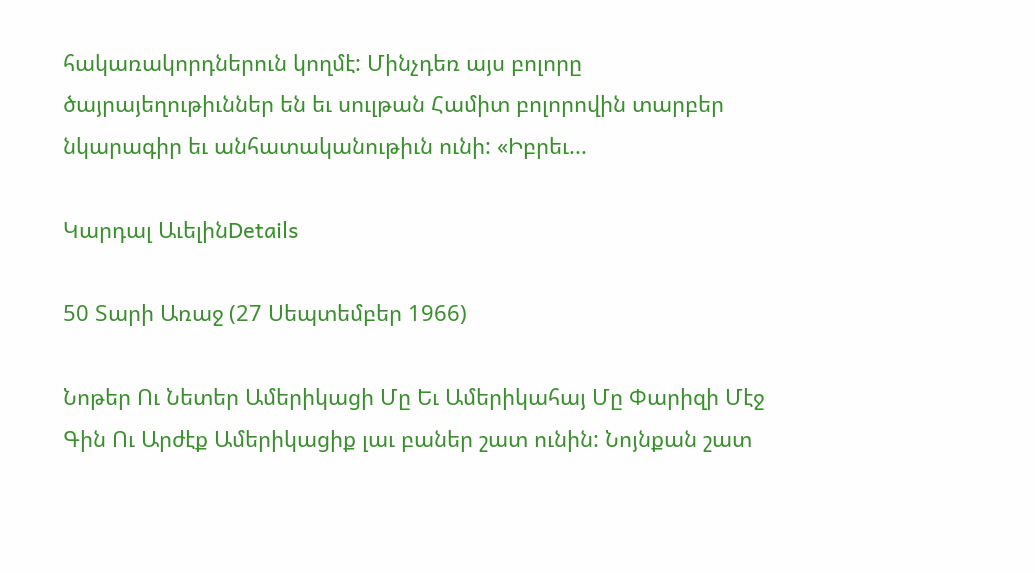հակառակորդներուն կողմէ: Մինչդեռ այս բոլորը ծայրայեղութիւններ են եւ սուլթան Համիտ բոլորովին տարբեր նկարագիր եւ անհատականութիւն ունի: «Իբրեւ...

Կարդալ ԱւելինDetails

50 Տարի Առաջ (27 Սեպտեմբեր 1966)

Նոթեր Ու Նետեր Ամերիկացի Մը Եւ Ամերիկահայ Մը Փարիզի Մէջ Գին Ու Արժէք Ամերիկացիք լաւ բաներ շատ ունին: Նոյնքան շատ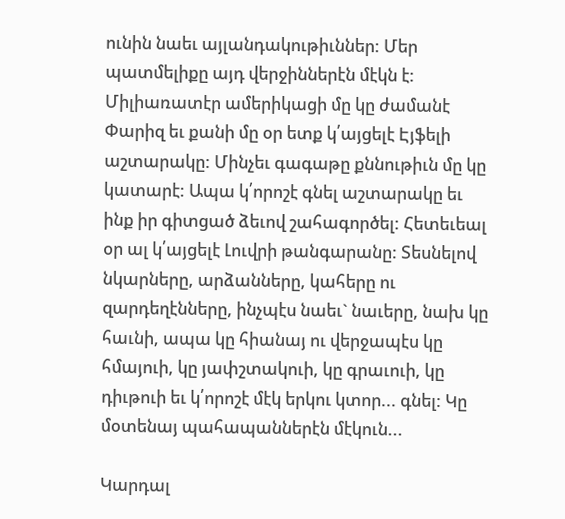ունին նաեւ այլանդակութիւններ: Մեր պատմելիքը այդ վերջիններէն մէկն է: Միլիառատէր ամերիկացի մը կը ժամանէ Փարիզ եւ քանի մը օր ետք կ՛այցելէ Էյֆելի աշտարակը: Մինչեւ գագաթը քննութիւն մը կը կատարէ: Ապա կ՛որոշէ գնել աշտարակը եւ ինք իր գիտցած ձեւով շահագործել: Հետեւեալ օր ալ կ՛այցելէ Լուվրի թանգարանը: Տեսնելով նկարները, արձանները, կահերը ու զարդեղէնները, ինչպէս նաեւ` նաւերը, նախ կը հաւնի, ապա կը հիանայ ու վերջապէս կը հմայուի, կը յափշտակուի, կը գրաւուի, կը դիւթուի եւ կ՛որոշէ մէկ երկու կտոր... գնել: Կը մօտենայ պահապաններէն մէկուն...

Կարդալ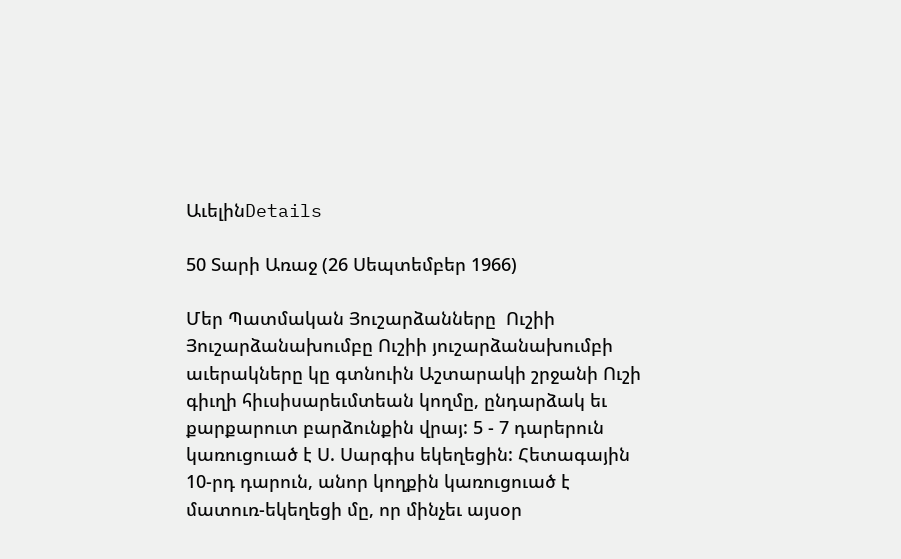ԱւելինDetails

50 Տարի Առաջ (26 Սեպտեմբեր 1966)

Մեր Պատմական Յուշարձանները  Ուշիի Յուշարձանախումբը Ուշիի յուշարձանախումբի աւերակները կը գտնուին Աշտարակի շրջանի Ուշի գիւղի հիւսիսարեւմտեան կողմը, ընդարձակ եւ քարքարուտ բարձունքին վրայ: 5 - 7 դարերուն կառուցուած է Ս. Սարգիս եկեղեցին: Հետագային 10-րդ դարուն, անոր կողքին կառուցուած է մատուռ-եկեղեցի մը, որ մինչեւ այսօր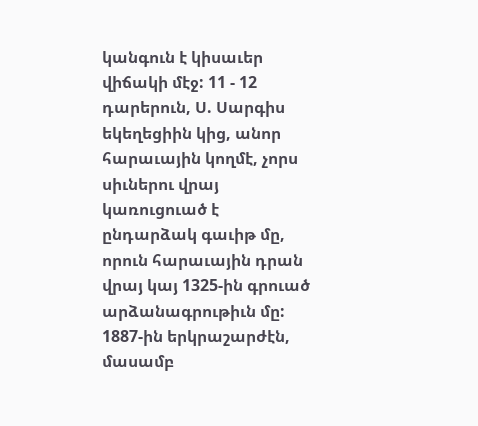կանգուն է կիսաւեր վիճակի մէջ: 11 - 12 դարերուն, Ս. Սարգիս եկեղեցիին կից, անոր հարաւային կողմէ, չորս սիւներու վրայ կառուցուած է ընդարձակ գաւիթ մը, որուն հարաւային դրան վրայ կայ 1325-ին գրուած արձանագրութիւն մը: 1887-ին երկրաշարժէն, մասամբ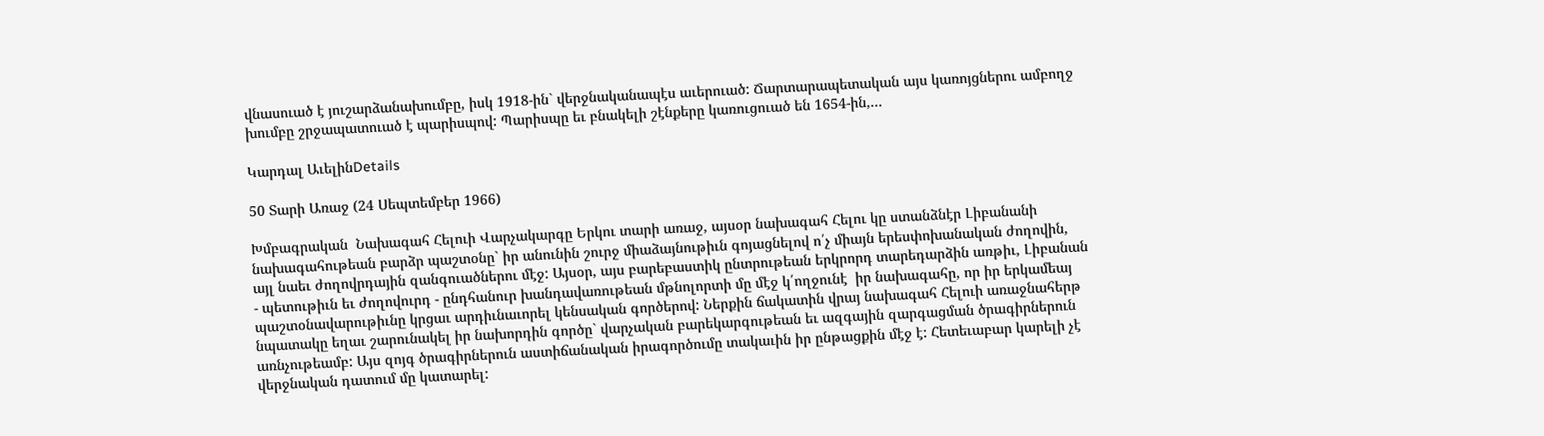վնասուած է յուշարձանախումբը, իսկ 1918-ին` վերջնականապէս աւերուած: Ճարտարապետական այս կառոյցներու ամբողջ խումբը շրջապատուած է պարիսպով: Պարիսպը եւ բնակելի շէնքերը կառուցուած են 1654-ին,...

Կարդալ ԱւելինDetails

50 Տարի Առաջ (24 Սեպտեմբեր 1966)

Խմբագրական  Նախագահ Հելուի Վարչակարգը Երկու տարի առաջ, այսօր նախագահ Հելու կը ստանձնէր Լիբանանի նախագահութեան բարձր պաշտօնը` իր անունին շուրջ միաձայնութիւն գոյացնելով ո՛չ միայն երեսփոխանական ժողովին, այլ նաեւ ժողովրդային զանգուածներու մէջ: Այսօր, այս բարեբաստիկ ընտրութեան երկրորդ տարեդարձին առթիւ, Լիբանան  - պետութիւն եւ ժողովուրդ - ընդհանուր խանդավառութեան մթնոլորտի մը մէջ կ՛ողջունէ  իր նախագահը, որ իր երկամեայ պաշտօնավարութիւնը կրցաւ արդիւնաւորել կենսական գործերով: Ներքին ճակատին վրայ նախագահ Հելուի առաջնահերթ նպատակը եղաւ շարունակել իր նախորդին գործը` վարչական բարեկարգութեան եւ ազգային զարգացման ծրագիրներուն առնչութեամբ: Այս զոյգ ծրագիրներուն աստիճանական իրագործումը տակաւին իր ընթացքին մէջ է: Հետեւաբար կարելի չէ վերջնական դատում մը կատարել: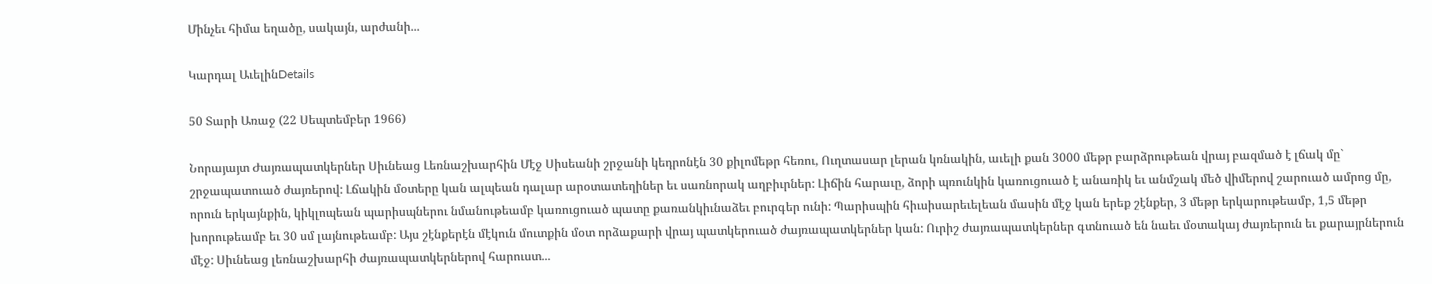Մինչեւ հիմա եղածը, սակայն, արժանի...

Կարդալ ԱւելինDetails

50 Տարի Առաջ (22 Սեպտեմբեր 1966)

Նորայայտ Ժայռապատկերներ Սիւնեաց Լեռնաշխարհին Մէջ Սիսեանի շրջանի կեդրոնէն 30 քիլոմեթր հեռու, Ուղտասար լերան կռնակին, աւելի քան 3000 մեթր բարձրութեան վրայ բազմած է լճակ մը` շրջապատուած ժայռերով: Լճակին մօտերը կան ալպեան դալար արօտատեղիներ եւ սառնորակ աղբիւրներ: Լիճին հարաւը, ձորի պռունկին կառուցուած է անառիկ եւ անմշակ մեծ վիմերով շարուած ամրոց մը, որուն երկայնքին, կիկլոպեան պարիսպներու նմանութեամբ կառուցուած պատը քառանկիւնաձեւ բուրգեր ունի: Պարիսպին հիւսիսարեւելեան մասին մէջ կան երեք շէնքեր, 3 մեթր երկարութեամբ, 1,5 մեթր խորութեամբ եւ 30 սմ լայնութեամբ: Այս շէնքերէն մէկուն մուտքին մօտ որձաքարի վրայ պատկերուած ժայռապատկերներ կան: Ուրիշ ժայռապատկերներ գտնուած են նաեւ մօտակայ ժայռերուն եւ քարայրներուն մէջ: Սիւնեաց լեռնաշխարհի ժայռապատկերներով հարուստ...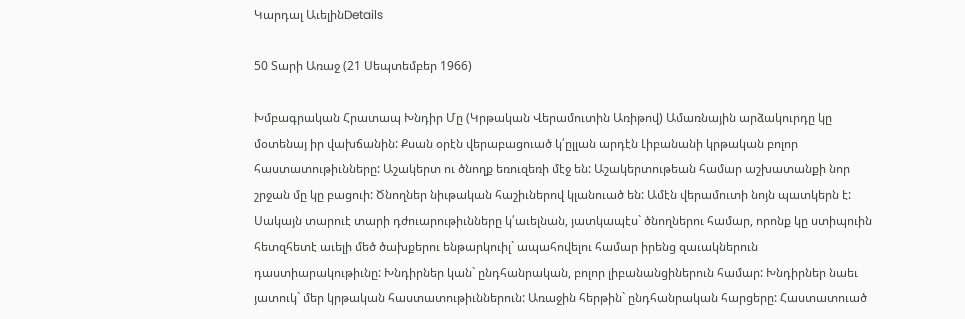Կարդալ ԱւելինDetails

50 Տարի Առաջ (21 Սեպտեմբեր 1966)

Խմբագրական Հրատապ Խնդիր Մը (Կրթական Վերամուտին Առիթով) Ամառնային արձակուրդը կը մօտենայ իր վախճանին: Քսան օրէն վերաբացուած կ՛ըլլան արդէն Լիբանանի կրթական բոլոր հաստատութիւնները: Աշակերտ ու ծնողք եռուզեռի մէջ են: Աշակերտութեան համար աշխատանքի նոր շրջան մը կը բացուի: Ծնողներ նիւթական հաշիւներով կլանուած են: Ամէն վերամուտի նոյն պատկերն է: Սակայն տարուէ տարի դժուարութիւնները կ՛աւելնան, յատկապէս` ծնողներու համար, որոնք կը ստիպուին հետզհետէ աւելի մեծ ծախքերու ենթարկուիլ` ապահովելու համար իրենց զաւակներուն դաստիարակութիւնը: Խնդիրներ կան` ընդհանրական, բոլոր լիբանանցիներուն համար: Խնդիրներ նաեւ յատուկ` մեր կրթական հաստատութիւններուն: Առաջին հերթին` ընդհանրական հարցերը: Հաստատուած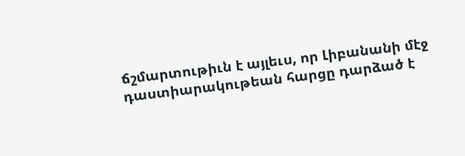ճշմարտութիւն է այլեւս, որ Լիբանանի մէջ դաստիարակութեան հարցը դարձած է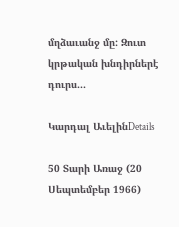մղձաւանջ մը: Զուտ կրթական խնդիրներէ դուրս...

Կարդալ ԱւելինDetails

50 Տարի Առաջ (20 Սեպտեմբեր 1966)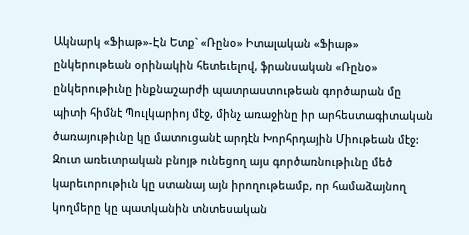Ակնարկ «Ֆիաթ»-Էն Ետք` «Ռընօ» Իտալական «Ֆիաթ» ընկերութեան օրինակին հետեւելով, ֆրանսական «Ռընօ» ընկերութիւնը ինքնաշարժի պատրաստութեան գործարան մը պիտի հիմնէ Պուլկարիոյ մէջ, մինչ առաջինը իր արհեստագիտական ծառայութիւնը կը մատուցանէ արդէն Խորհրդային Միութեան մէջ: Զուտ առեւտրական բնոյթ ունեցող այս գործառնութիւնը մեծ կարեւորութիւն կը ստանայ այն իրողութեամբ, որ համաձայնող կողմերը կը պատկանին տնտեսական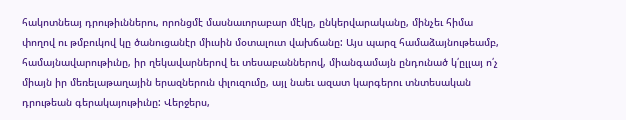հակոտնեայ դրութիւններու, որոնցմէ մասնաւորաբար մէկը, ընկերվարականը, մինչեւ հիմա փողով ու թմբուկով կը ծանուցանէր միւսին մօտալուտ վախճանը: Այս պարզ համաձայնութեամբ, համայնավարութիւնը, իր ղեկավարներով եւ տեսաբաններով, միանգամայն ընդունած կ՛ըլլայ ո՛չ միայն իր մեռելաթաղային երազներուն փլուզումը, այլ նաեւ ազատ կարգերու տնտեսական դրութեան գերակայութիւնը: Վերջերս,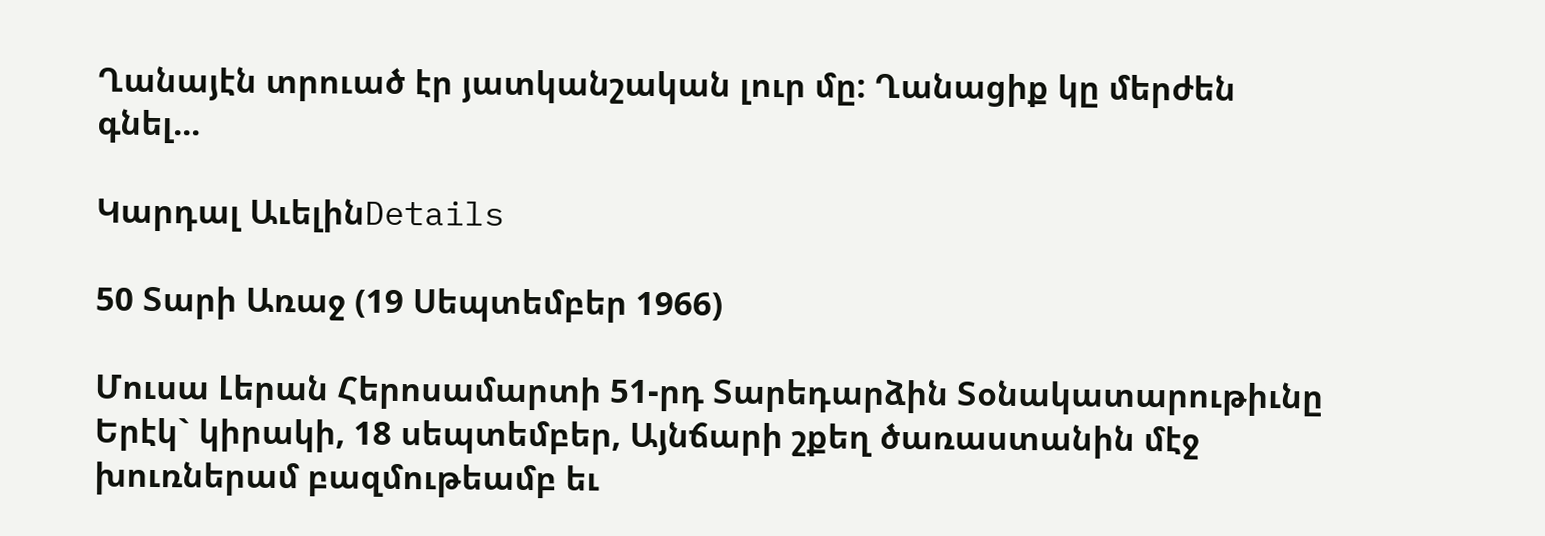Ղանայէն տրուած էր յատկանշական լուր մը: Ղանացիք կը մերժեն գնել...

Կարդալ ԱւելինDetails

50 Տարի Առաջ (19 Սեպտեմբեր 1966)

Մուսա Լերան Հերոսամարտի 51-րդ Տարեդարձին Տօնակատարութիւնը Երէկ` կիրակի, 18 սեպտեմբեր, Այնճարի շքեղ ծառաստանին մէջ խուռներամ բազմութեամբ եւ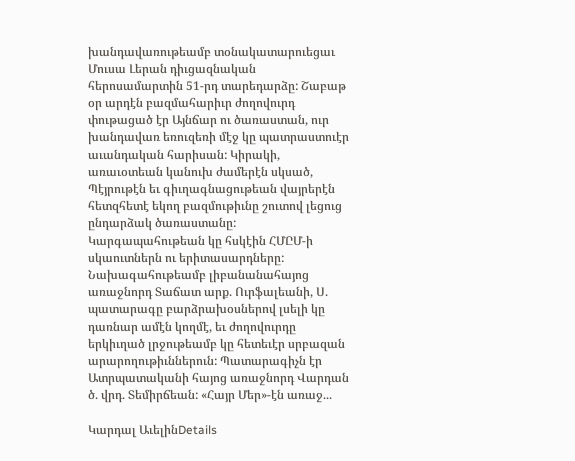խանդավառութեամբ տօնակատարուեցաւ Մուսա Լերան դիւցազնական հերոսամարտին 51-րդ տարեդարձը: Շաբաթ օր արդէն բազմահարիւր ժողովուրդ փութացած էր Այնճար ու ծառաստան, ուր խանդավառ եռուզեռի մէջ կը պատրաստուէր աւանդական հարիսան: Կիրակի, առաւօտեան կանուխ ժամերէն սկսած, Պէյրութէն եւ գիւղագնացութեան վայրերէն հետզհետէ եկող բազմութիւնը շուտով լեցուց ընդարձակ ծառաստանը: Կարգապահութեան կը հսկէին ՀՄԸՄ-ի սկաուտներն ու երիտասարդները: Նախագահութեամբ լիբանանահայոց առաջնորդ Տաճատ արք. Ուրֆալեանի, Ս. պատարագը բարձրախօսներով լսելի կը դառնար ամէն կողմէ, եւ ժողովուրդը երկիւղած լրջութեամբ կը հետեւէր սրբազան արարողութիւններուն: Պատարագիչն էր Ատրպատականի հայոց առաջնորդ Վարդան ծ. վրդ. Տեմիրճեան: «Հայր Մեր»-էն առաջ...

Կարդալ ԱւելինDetails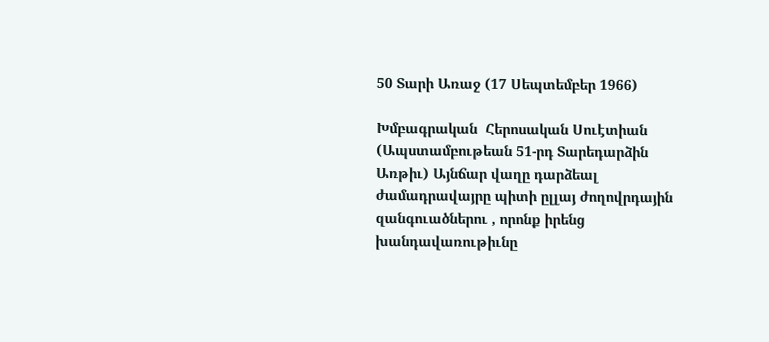50 Տարի Առաջ (17 Սեպտեմբեր 1966)

Խմբագրական  Հերոսական Սուէտիան (Ապստամբութեան 51-րդ Տարեդարձին Առթիւ) Այնճար վաղը դարձեալ ժամադրավայրը պիտի ըլլայ ժողովրդային զանգուածներու , որոնք իրենց խանդավառութիւնը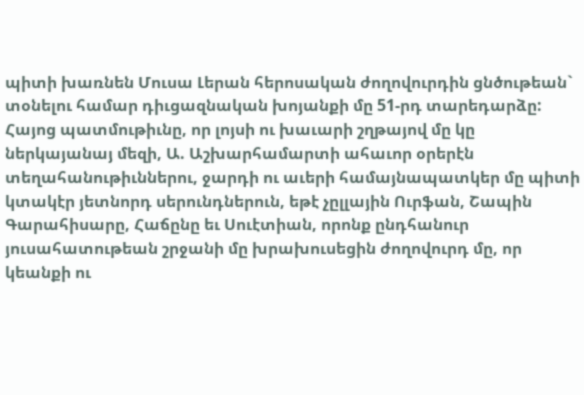պիտի խառնեն Մուսա Լերան հերոսական ժողովուրդին ցնծութեան` տօնելու համար դիւցազնական խոյանքի մը 51-րդ տարեդարձը: Հայոց պատմութիւնը, որ լոյսի ու խաւարի շղթայով մը կը ներկայանայ մեզի, Ա. Աշխարհամարտի ահաւոր օրերէն տեղահանութիւններու, ջարդի ու աւերի համայնապատկեր մը պիտի կտակէր յետնորդ սերունդներուն, եթէ չըլլային Ուրֆան, Շապին Գարահիսարը, Հաճընը եւ Սուէտիան, որոնք ընդհանուր յուսահատութեան շրջանի մը խրախուսեցին ժողովուրդ մը, որ կեանքի ու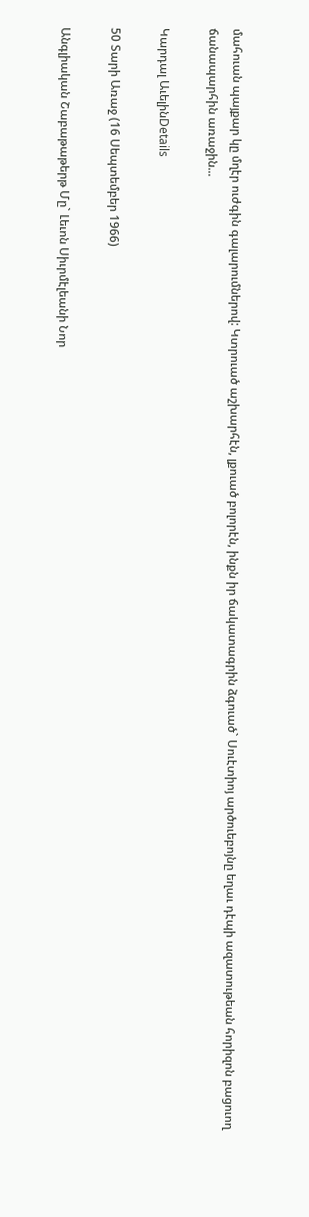մահուան պայքար կը մղէր ուժգին գալարումներով: Կտրուած աշխարհէն, լքուած բոլորէն, ինքն իր ճակատագրին ձգուած` Սուէտիոյ արծուեբոյնը եղաւ դէպի ազատութեան հորիզոն բացուող ճանապարհին առաջին...

Կարդալ ԱւելինDetails

50 Տարի Առաջ (16 Սեպտեմբեր 1966)

Անգլիական Շաբաթաթերթ Մը` Լեւոն Սիւրմէլեանի Նոր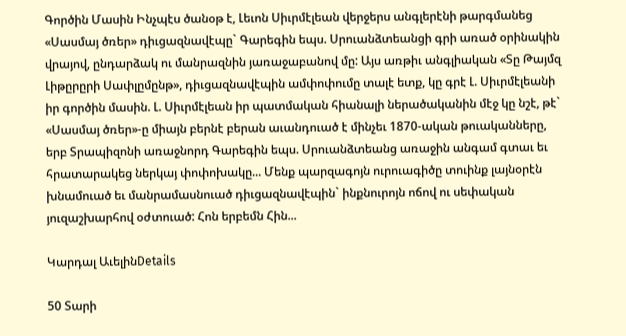Գործին Մասին Ինչպէս ծանօթ է, Լեւոն Սիւրմէլեան վերջերս անգլերէնի թարգմանեց «Սասմայ ծռեր» դիւցազնավէպը` Գարեգին եպս. Սրուանձտեանցի գրի առած օրինակին վրայով, ընդարձակ ու մանրազնին յառաջաբանով մը: Այս առթիւ անգլիական «Տը Թայմզ Լիթըրըրի Սափլըմընթ», դիւցազնավէպին ամփոփումը տալէ ետք, կը գրէ Լ. Սիւրմէլեանի իր գործին մասին. Լ. Սիւրմէլեան իր պատմական հիանալի ներածականին մէջ կը նշէ, թէ` «Սասմայ ծռեր»-ը միայն բերնէ բերան աւանդուած է մինչեւ 1870-ական թուականները, երբ Տրապիզոնի առաջնորդ Գարեգին եպս. Սրուանձտեանց առաջին անգամ գտաւ եւ հրատարակեց ներկայ փոփոխակը... Մենք պարզագոյն ուրուագիծը տուինք լայնօրէն խնամուած եւ մանրամասնուած դիւցազնավէպին` ինքնուրոյն ոճով ու սեփական յուզաշխարհով օժտուած: Հոն երբեմն Հին...

Կարդալ ԱւելինDetails

50 Տարի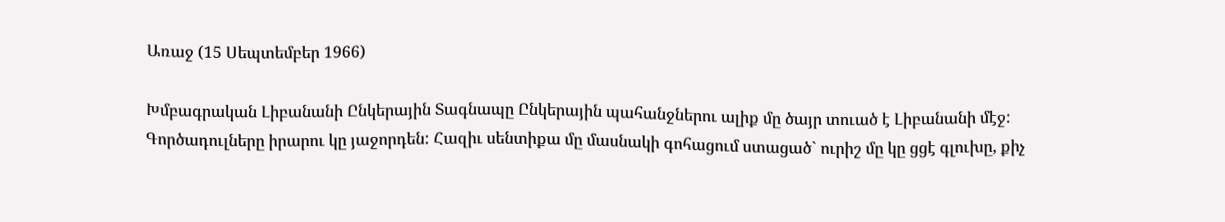Առաջ (15 Սեպտեմբեր 1966)

Խմբագրական Լիբանանի Ընկերային Տագնապը Ընկերային պահանջներու ալիք մը ծայր տուած է Լիբանանի մէջ: Գործադուլները իրարու կը յաջորդեն: Հազիւ սենտիքա մը մասնակի գոհացում ստացած` ուրիշ մը կը ցցէ գլուխը, քիչ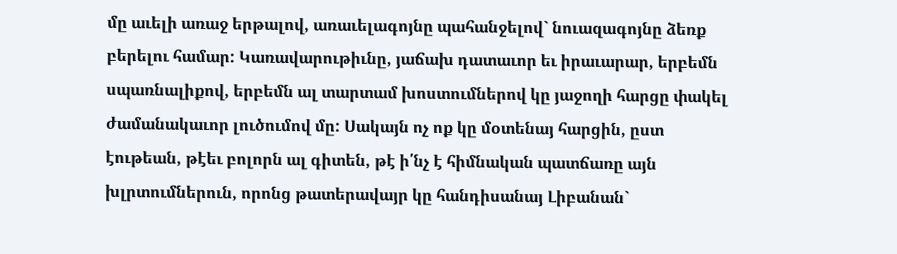մը աւելի առաջ երթալով, առաւելագոյնը պահանջելով` նուազագոյնը ձեռք բերելու համար: Կառավարութիւնը, յաճախ դատաւոր եւ իրաւարար, երբեմն սպառնալիքով, երբեմն ալ տարտամ խոստումներով կը յաջողի հարցը փակել ժամանակաւոր լուծումով մը: Սակայն ոչ ոք կը մօտենայ հարցին, ըստ էութեան, թէեւ բոլորն ալ գիտեն, թէ ի՛նչ է հիմնական պատճառը այն խլրտումներուն, որոնց թատերավայր կը հանդիսանայ Լիբանան`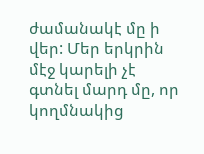ժամանակէ մը ի վեր: Մեր երկրին մէջ կարելի չէ գտնել մարդ մը, որ կողմնակից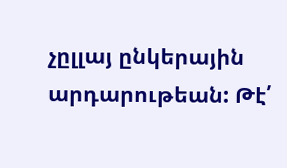չըլլայ ընկերային արդարութեան: Թէ՛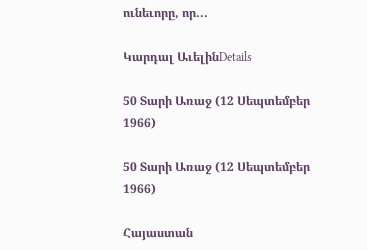ունեւորը, որ...

Կարդալ ԱւելինDetails

50 Տարի Առաջ (12 Սեպտեմբեր 1966)

50 Տարի Առաջ (12 Սեպտեմբեր 1966)

Հայաստան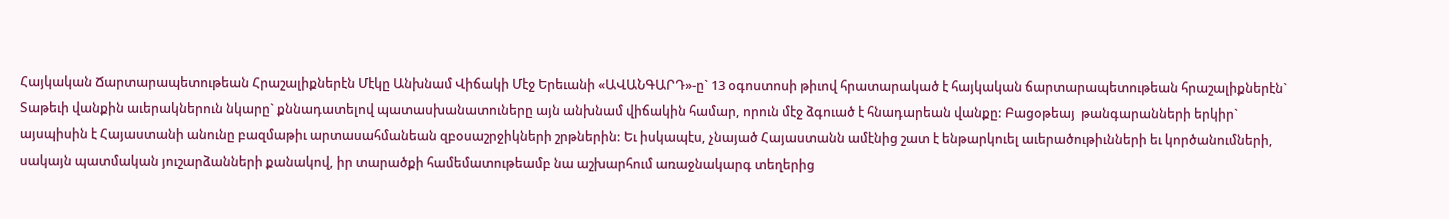Հայկական Ճարտարապետութեան Հրաշալիքներէն Մէկը Անխնամ Վիճակի Մէջ Երեւանի «ԱՎԱՆԳԱՐԴ»-ը` 13 օգոստոսի թիւով հրատարակած է հայկական ճարտարապետութեան հրաշալիքներէն` Տաթեւի վանքին աւերակներուն նկարը` քննադատելով պատասխանատուները այն անխնամ վիճակին համար, որուն մէջ ձգուած է հնադարեան վանքը: Բացօթեայ  թանգարանների երկիր` այսպիսին է Հայաստանի անունը բազմաթիւ արտասահմանեան զբօսաշրջիկների շրթներին: Եւ իսկապէս, չնայած Հայաստանն ամէնից շատ է ենթարկուել աւերածութիւնների եւ կործանումների, սակայն պատմական յուշարձանների քանակով, իր տարածքի համեմատութեամբ նա աշխարհում առաջնակարգ տեղերից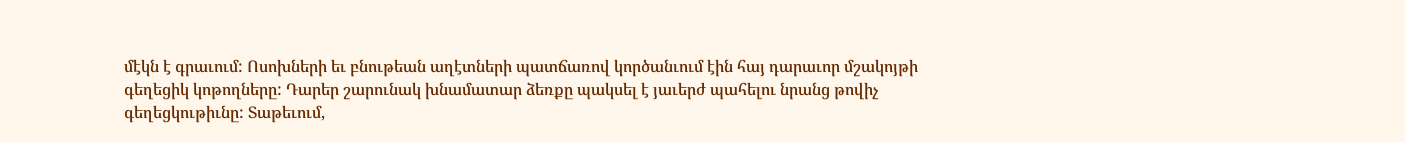մէկն է գրաւում: Ոսոխների եւ բնութեան աղէտների պատճառով կործանւում էին հայ դարաւոր մշակոյթի գեղեցիկ կոթողները: Դարեր շարունակ խնամատար ձեռքը պակսել է յաւերժ պահելու նրանց թովիչ գեղեցկութիւնը: Տաթեւում,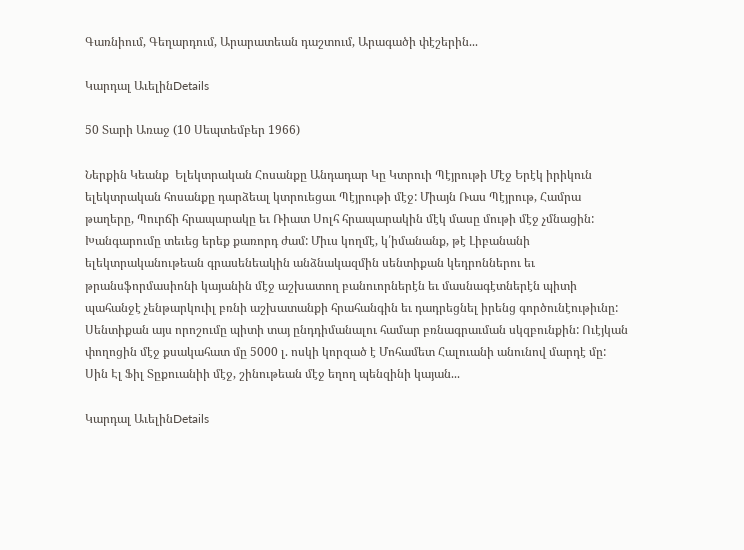Գառնիում, Գեղարդում, Արարատեան դաշտում, Արագածի փէշերին...

Կարդալ ԱւելինDetails

50 Տարի Առաջ (10 Սեպտեմբեր 1966)

Ներքին Կեանք  Ելեկտրական Հոսանքը Անդադար Կը Կտրուի Պէյրութի Մէջ Երէկ իրիկուն ելեկտրական հոսանքը դարձեալ կտրուեցաւ Պէյրութի մէջ: Միայն Ռաս Պէյրութ, Համրա թաղերը, Պուրճի հրապարակը եւ Ռիատ Սոլհ հրապարակին մէկ մասը մութի մէջ չմնացին: Խանգարումը տեւեց երեք քառորդ ժամ: Միւս կողմէ, կ՛իմանանք, թէ Լիբանանի ելեկտրականութեան գրասենեակին անձնակազմին սենտիքան կեդրոններու եւ թրանսֆորմասիոնի կայանին մէջ աշխատող բանուորներէն եւ մասնագէտներէն պիտի պահանջէ չենթարկուիլ բռնի աշխատանքի հրահանգին եւ դադրեցնել իրենց գործունէութիւնը: Սենտիքան այս որոշումը պիտի տայ ընդդիմանալու համար բռնագրաւման սկզբունքին: Ուէյկան փողոցին մէջ քսակահատ մը 5000 լ. ոսկի կորզած է Մոհամետ Հալուանի անունով մարդէ մը: Սին Էլ Ֆիլ Տըքուանիի մէջ, շինութեան մէջ եղող պենզինի կայան...

Կարդալ ԱւելինDetails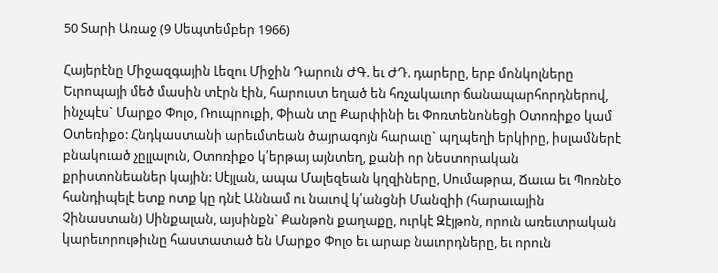50 Տարի Առաջ (9 Սեպտեմբեր 1966)

Հայերէնը Միջազգային Լեզու Միջին Դարուն ԺԳ. եւ ԺԴ. դարերը, երբ մոնկոլները Եւրոպայի մեծ մասին տէրն էին, հարուստ եղած են հռչակաւոր ճանապարհորդներով, ինչպէս` Մարքօ Փոլօ, Ռուպրուքի, Փիան տը Քարփինի եւ Փոռտենոնեցի Օտոռիքօ կամ Օտեռիքօ: Հնդկաստանի արեւմտեան ծայրագոյն հարաւը` պղպեղի երկիրը, իսլամներէ բնակուած չըլլալուն, Օտոռիքօ կ՛երթայ այնտեղ, քանի որ նեստորական քրիստոնեաներ կային: Սէյլան, ապա Մալեզեան կղզիները, Սումաթրա, Ճաւա եւ Պոռնէօ  հանդիպելէ ետք ոտք կը դնէ Աննամ ու նաւով կ՛անցնի Մանզիի (հարաւային Չինաստան) Սինքալան, այսինքն` Քանթոն քաղաքը, ուրկէ Զէյթոն, որուն առեւտրական կարեւորութիւնը հաստատած են Մարքօ Փոլօ եւ արաբ նաւորդները, եւ որուն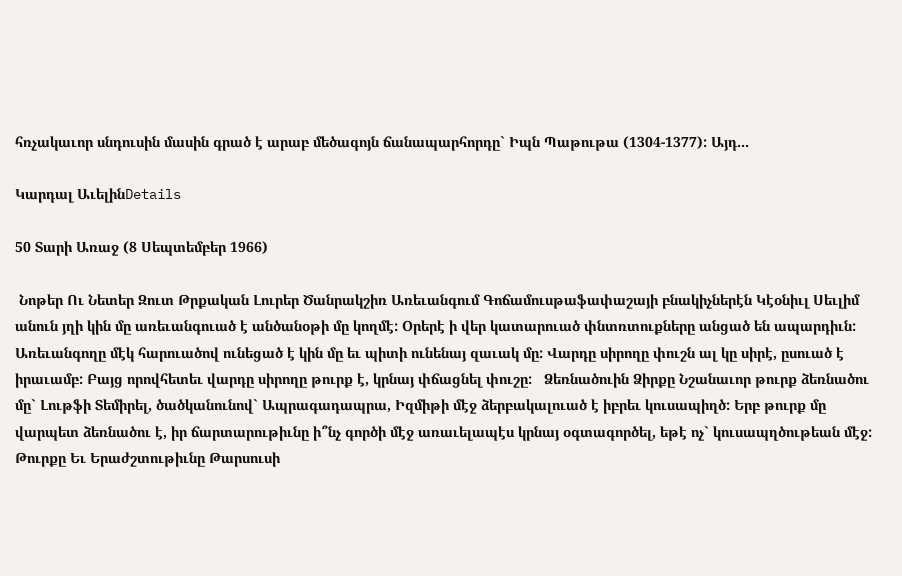հռչակաւոր սնդուսին մասին գրած է արաբ մեծագոյն ճանապարհորդը` Իպն Պաթութա (1304-1377): Այդ...

Կարդալ ԱւելինDetails

50 Տարի Առաջ (8 Սեպտեմբեր 1966)

 Նոթեր Ու Նետեր Զուտ Թրքական Լուրեր Ծանրակշիռ Առեւանգում Գոճամուսթաֆափաշայի բնակիչներէն Կէօնիւլ Սեւլիմ անուն յղի կին մը առեւանգուած է անծանօթի մը կողմէ: Օրերէ ի վեր կատարուած փնտռտուքները անցած են ապարդիւն: Առեւանգողը մէկ հարուածով ունեցած է կին մը եւ պիտի ունենայ զաւակ մը: Վարդը սիրողը փուշն ալ կը սիրէ, ըսուած է իրաւամբ: Բայց որովհետեւ վարդը սիրողը թուրք է, կրնայ փճացնել փուշը:   Ձեռնածուին Ձիրքը Նշանաւոր թուրք ձեռնածու մը` Լութֆի Տեմիրել, ծածկանունով` Ապրագադապրա, Իզմիթի մէջ ձերբակալուած է իբրեւ կուսապիղծ: Երբ թուրք մը վարպետ ձեռնածու է, իր ճարտարութիւնը ի՞նչ գործի մէջ առաւելապէս կրնայ օգտագործել, եթէ ոչ` կուսապղծութեան մէջ:   Թուրքը Եւ Երաժշտութիւնը Թարսուսի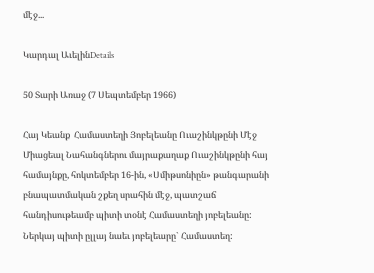մէջ...

Կարդալ ԱւելինDetails

50 Տարի Առաջ (7 Սեպտեմբեր 1966)

Հայ Կեանք  Համաստեղի Յոբելեանը Ուաշինկթընի Մէջ Միացեալ Նահանգներու մայրաքաղաք Ուաշինկթընի հայ համայնքը, հոկտեմբեր 16-ին, «Սմիթսոնիըն» թանգարանի բնապատմական շքեղ սրահին մէջ, պատշաճ հանդիսութեամբ պիտի տօնէ Համաստեղի յոբելեանը: Ներկայ պիտի ըլլայ նաեւ յոբելեարը` Համաստեղ: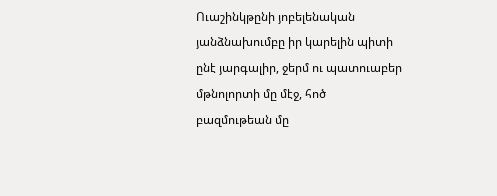Ուաշինկթընի յոբելենական յանձնախումբը իր կարելին պիտի ընէ յարգալիր, ջերմ ու պատուաբեր մթնոլորտի մը մէջ, հոծ բազմութեան մը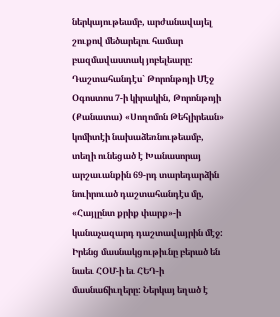ներկայութեամբ, արժանավայել շուքով մեծարելու համար բազմավաստակ յոբելեարը: Դաշտահանդէս` Թորոնթոյի Մէջ Օգոստոս 7-ի կիրակին, Թորոնթոյի (Քանատա) «Սողոմոն Թեհլիրեան» կոմիտէի նախաձեռնութեամբ, տեղի ունեցած է Խանասորայ արշաւանքին 69-րդ տարեդարձին նուիրուած դաշտահանդէս մը, «Հայլընտ քրիք փարք»-ի կանաչազարդ դաշտավայրին մէջ: Իրենց մասնակցութիւնը բերած են նաեւ ՀՕՄ-ի եւ ՀԵԴ-ի մասնաճիւղերը: Ներկայ եղած է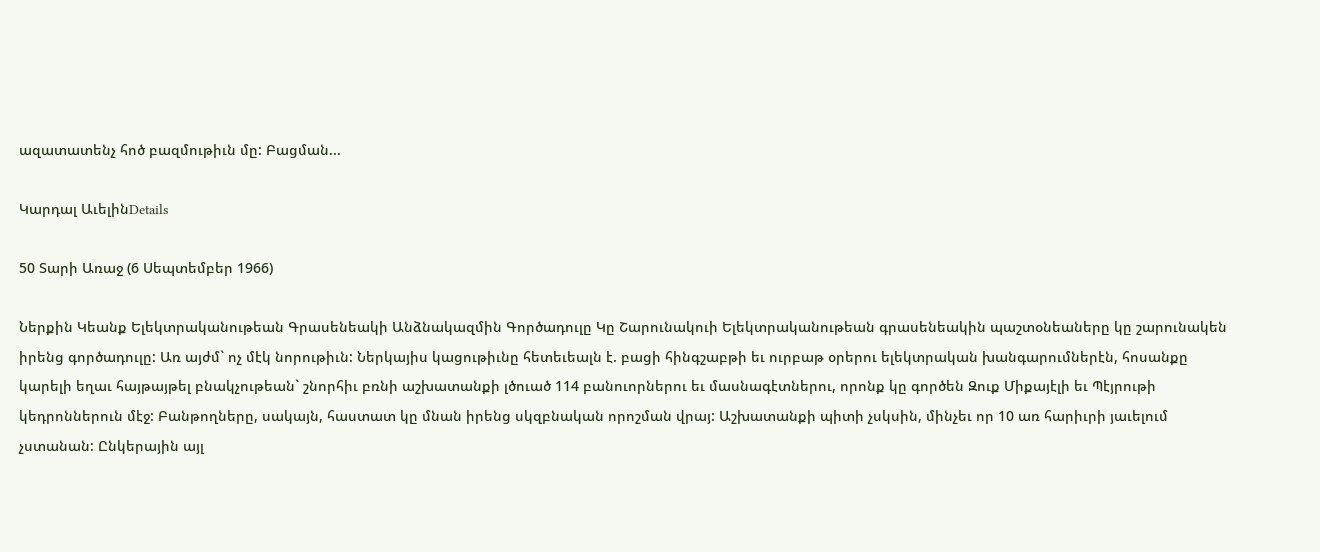ազատատենչ հոծ բազմութիւն մը: Բացման...

Կարդալ ԱւելինDetails

50 Տարի Առաջ (6 Սեպտեմբեր 1966)

Ներքին Կեանք Ելեկտրականութեան Գրասենեակի Անձնակազմին Գործադուլը Կը Շարունակուի Ելեկտրականութեան գրասենեակին պաշտօնեաները կը շարունակեն իրենց գործադուլը: Առ այժմ` ոչ մէկ նորութիւն: Ներկայիս կացութիւնը հետեւեալն է. բացի հինգշաբթի եւ ուրբաթ օրերու ելեկտրական խանգարումներէն, հոսանքը կարելի եղաւ հայթայթել բնակչութեան` շնորհիւ բռնի աշխատանքի լծուած 114 բանուորներու եւ մասնագէտներու, որոնք կը գործեն Զուք Միքայէլի եւ Պէյրութի կեդրոններուն մէջ: Բանթողները, սակայն, հաստատ կը մնան իրենց սկզբնական որոշման վրայ: Աշխատանքի պիտի չսկսին, մինչեւ որ 10 առ հարիւրի յաւելում չստանան: Ընկերային այլ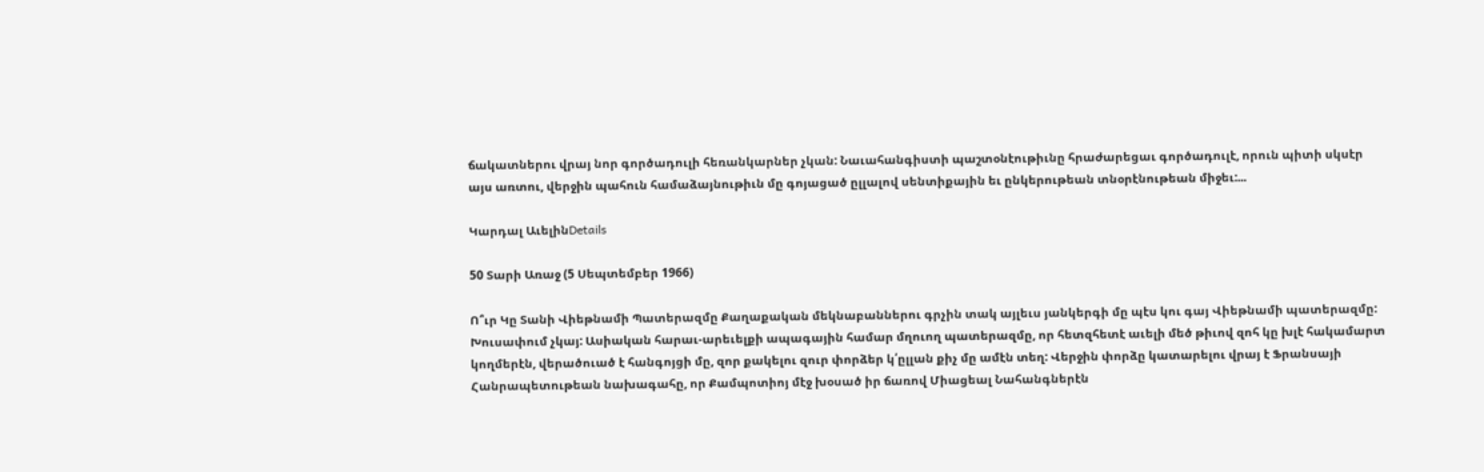ճակատներու վրայ նոր գործադուլի հեռանկարներ չկան: Նաւահանգիստի պաշտօնէութիւնը հրաժարեցաւ գործադուլէ, որուն պիտի սկսէր այս առտու, վերջին պահուն համաձայնութիւն մը գոյացած ըլլալով սենտիքային եւ ընկերութեան տնօրէնութեան միջեւ:...

Կարդալ ԱւելինDetails

50 Տարի Առաջ (5 Սեպտեմբեր 1966)

Ո՞ւր Կը Տանի Վիեթնամի Պատերազմը Քաղաքական մեկնաբաններու գրչին տակ այլեւս յանկերգի մը պէս կու գայ Վիեթնամի պատերազմը: Խուսափում չկայ: Ասիական հարաւ-արեւելքի ապագային համար մղուող պատերազմը, որ հետզհետէ աւելի մեծ թիւով զոհ կը խլէ հակամարտ կողմերէն, վերածուած է հանգոյցի մը, զոր քակելու զուր փորձեր կ՛ըլլան քիչ մը ամէն տեղ: Վերջին փորձը կատարելու վրայ է Ֆրանսայի Հանրապետութեան նախագահը, որ Քամպոտիոյ մէջ խօսած իր ճառով Միացեալ Նահանգներէն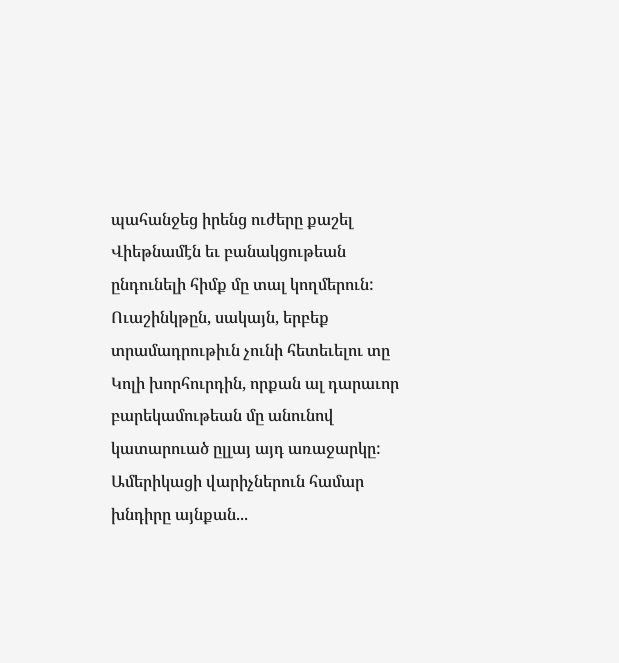պահանջեց իրենց ուժերը քաշել Վիեթնամէն եւ բանակցութեան ընդունելի հիմք մը տալ կողմերուն: Ուաշինկթըն, սակայն, երբեք տրամադրութիւն չունի հետեւելու տը Կոլի խորհուրդին, որքան ալ դարաւոր բարեկամութեան մը անունով կատարուած ըլլայ այդ առաջարկը: Ամերիկացի վարիչներուն համար խնդիրը այնքան...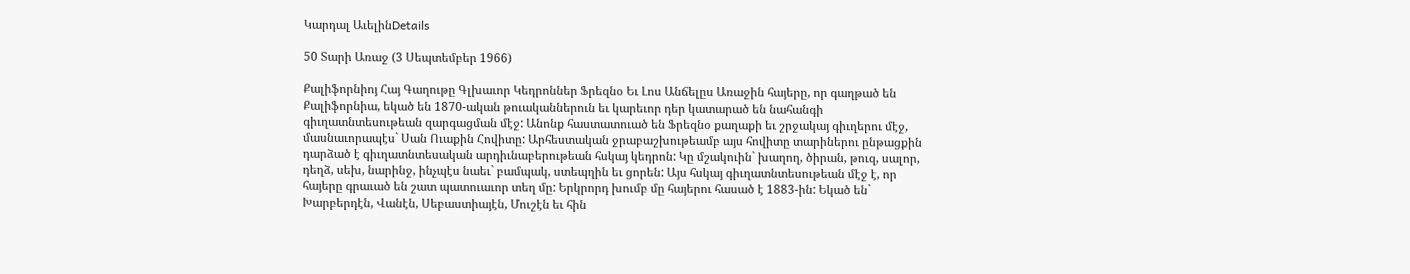Կարդալ ԱւելինDetails

50 Տարի Առաջ (3 Սեպտեմբեր 1966)

Քալիֆորնիոյ Հայ Գաղութը Գլխաւոր Կեդրոններ Ֆրեզնօ Եւ Լոս Անճելըս Առաջին հայերը, որ գաղթած են Քալիֆորնիա, եկած են 1870-ական թուականներուն եւ կարեւոր դեր կատարած են նահանգի գիւղատնտեսութեան զարգացման մէջ: Անոնք հաստատուած են Ֆրեզնօ քաղաքի եւ շրջակայ գիւղերու մէջ, մասնաւորապէս` Սան Ուաքին Հովիտը: Արհեստական ջրաբաշխութեամբ այս հովիտը տարիներու ընթացքին դարձած է գիւղատնտեսական արդիւնաբերութեան հսկայ կեդրոն: Կը մշակուին` խաղող, ծիրան, թուզ, սալոր, դեղձ, սեխ, նարինջ, ինչպէս նաեւ` բամպակ, ստեպղին եւ ցորեն: Այս հսկայ գիւղատնտեսութեան մէջ է, որ հայերը գրաւած են շատ պատուաւոր տեղ մը: Երկրորդ խումբ մը հայերու հասած է 1883-ին: Եկած են` Խարբերդէն, Վանէն, Սեբաստիայէն, Մուշէն եւ հին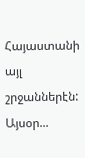Հայաստանի այլ շրջաններէն: Այսօր...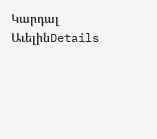Կարդալ ԱւելինDetails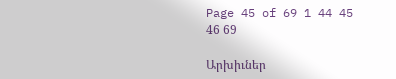Page 45 of 69 1 44 45 46 69

Արխիւներ